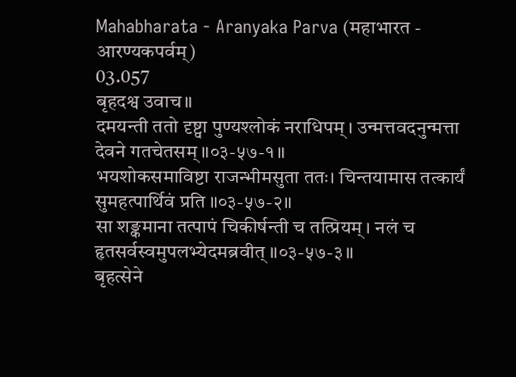Mahabharata - Aranyaka Parva (महाभारत - आरण्यकपर्वम्)
03.057
बृहदश्व उवाच॥
दमयन्ती ततो दृष्ट्वा पुण्यश्लोकं नराधिपम्। उन्मत्तवदनुन्मत्ता देवने गतचेतसम् ॥०३-५७-१॥
भयशोकसमाविष्टा राजन्भीमसुता ततः। चिन्तयामास तत्कार्यं सुमहत्पार्थिवं प्रति ॥०३-५७-२॥
सा शङ्कमाना तत्पापं चिकीर्षन्ती च तत्प्रियम्। नलं च हृतसर्वस्वमुपलभ्येदमब्रवीत् ॥०३-५७-३॥
बृहत्सेने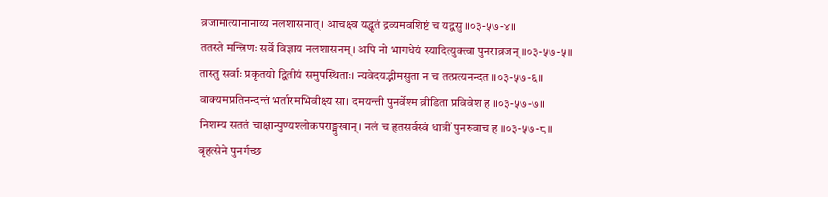व्रजामात्यानानाय्य नलशासनात्। आचक्ष्व यद्धृतं द्रव्यमवशिष्टं च यद्वसु ॥०३-५७-४॥
ततस्ते मन्त्रिणः सर्वे विज्ञाय नलशासनम्। अपि नो भागधेयं स्यादित्युक्त्वा पुनराव्रजन् ॥०३-५७-५॥
तास्तु सर्वाः प्रकृतयो द्वितीयं समुपस्थिताः। न्यवेदयद्भीमसुता न च तत्प्रत्यनन्दत ॥०३-५७-६॥
वाक्यमप्रतिनन्दन्तं भर्तारमभिवीक्ष्य सा। दमयन्ती पुनर्वेश्म व्रीडिता प्रविवेश ह ॥०३-५७-७॥
निशम्य सततं चाक्षान्पुण्यश्लोकपराङ्मुखान्। नलं च हृतसर्वस्वं धात्रीं पुनरुवाच ह ॥०३-५७-८॥
बृहत्सेने पुनर्गच्छ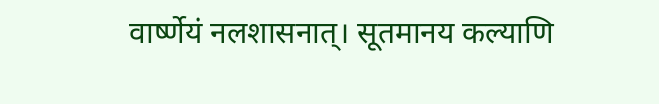वार्ष्णेयं नलशासनात्। सूतमानय कल्याणि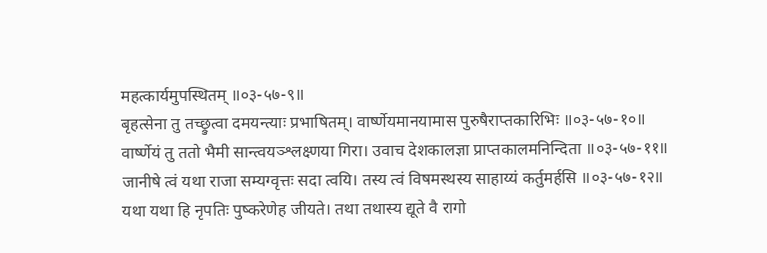महत्कार्यमुपस्थितम् ॥०३-५७-९॥
बृहत्सेना तु तच्छ्रुत्वा दमयन्त्याः प्रभाषितम्। वार्ष्णेयमानयामास पुरुषैराप्तकारिभिः ॥०३-५७-१०॥
वार्ष्णेयं तु ततो भैमी सान्त्वयञ्श्लक्ष्णया गिरा। उवाच देशकालज्ञा प्राप्तकालमनिन्दिता ॥०३-५७-११॥
जानीषे त्वं यथा राजा सम्यग्वृत्तः सदा त्वयि। तस्य त्वं विषमस्थस्य साहाय्यं कर्तुमर्हसि ॥०३-५७-१२॥
यथा यथा हि नृपतिः पुष्करेणेह जीयते। तथा तथास्य द्यूते वै रागो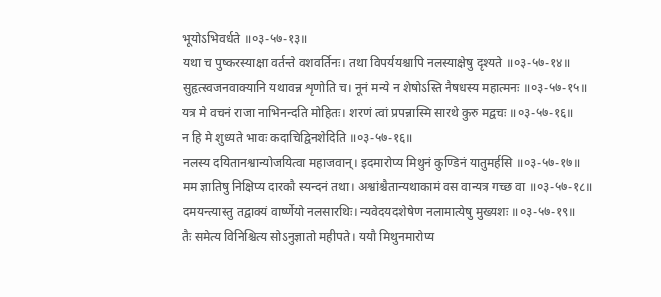भूयोऽभिवर्धते ॥०३-५७-१३॥
यथा च पुष्करस्याक्षा वर्तन्ते वशवर्तिनः। तथा विपर्ययश्चापि नलस्याक्षेषु दृश्यते ॥०३-५७-१४॥
सुहृत्स्वजनवाक्यानि यथावन्न शृणोति च। नूनं मन्ये न शेषोऽस्ति नैषधस्य महात्मनः ॥०३-५७-१५॥
यत्र मे वचनं राजा नाभिनन्दति मोहितः। शरणं त्वां प्रपन्नास्मि सारथे कुरु मद्वचः ॥०३-५७-१६॥
न हि मे शुध्यते भावः कदाचिद्विनशेदिति ॥०३-५७-१६॥
नलस्य दयितानश्वान्योजयित्वा महाजवान्। इदमारोप्य मिथुनं कुण्डिनं यातुमर्हसि ॥०३-५७-१७॥
मम ज्ञातिषु निक्षिप्य दारकौ स्यन्दनं तथा। अश्वांश्चैतान्यथाकामं वस वान्यत्र गच्छ वा ॥०३-५७-१८॥
दमयन्त्यास्तु तद्वाक्यं वार्ष्णेयो नलसारथिः। न्यवेदयदशेषेण नलामात्येषु मुख्यशः ॥०३-५७-१९॥
तैः समेत्य विनिश्चित्य सोऽनुज्ञातो महीपते। ययौ मिथुनमारोप्य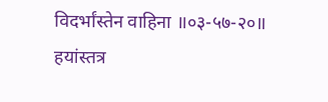विदर्भांस्तेन वाहिना ॥०३-५७-२०॥
हयांस्तत्र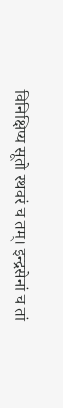विनिक्षिप्य सूतो रथवरं च तम्। इन्द्रसेनां च तां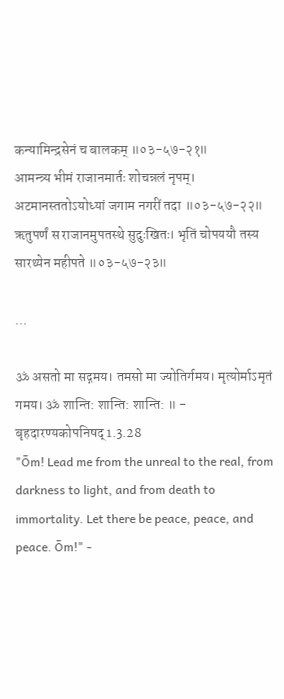कन्यामिन्द्रसेनं च बालकम् ॥०३-५७-२१॥
आमन्त्र्य भीमं राजानमार्तः शोचन्नलं नृपम्। अटमानस्ततोऽयोध्यां जगाम नगरीं तदा ॥०३-५७-२२॥
ऋतुपर्णं स राजानमुपतस्थे सुदुःखितः। भृतिं चोपययौ तस्य सारथ्येन महीपते ॥०३-५७-२३॥

...

ॐ असतो मा सद्गमय। तमसो मा ज्योतिर्गमय। मृत्योर्माऽमृतं गमय। ॐ शान्ति: शान्ति: शान्ति: ॥ - बृहदारण्यकोपनिषद् 1.3.28
"Ōm! Lead me from the unreal to the real, from darkness to light, and from death to immortality. Let there be peace, peace, and peace. Ōm!" -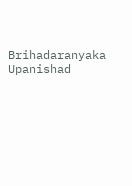Brihadaranyaka Upanishad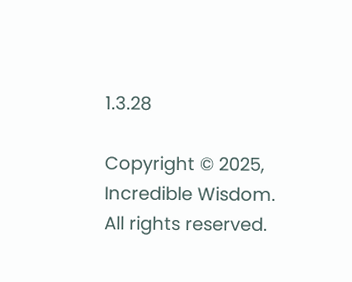1.3.28

Copyright © 2025, Incredible Wisdom.
All rights reserved.